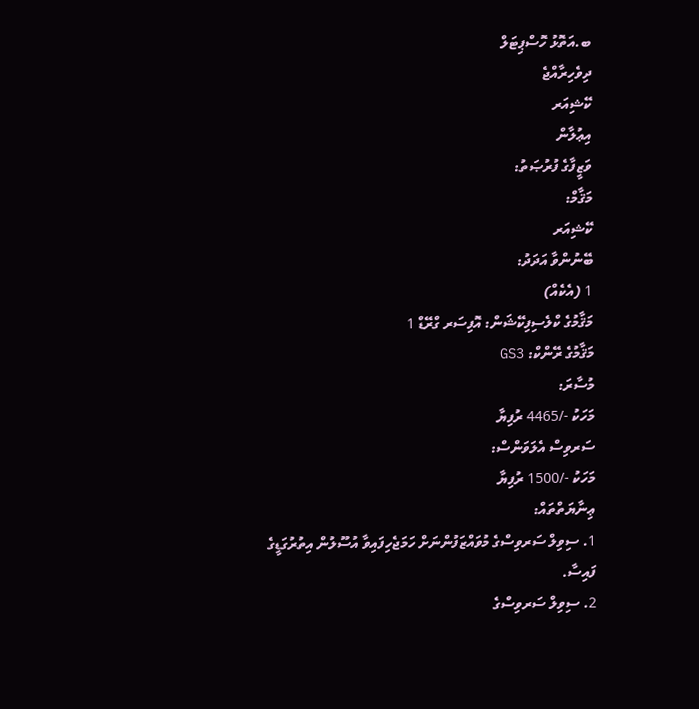ބ.އަތޮޅު ހޮސްޕިޓަލް
ދިވެހިރާއްޖެ
ކޭޝިއަރ
އިޢުލާން
ވަޒީފާގެ ފުރުޞަތު:
މަޤާމް:
ކޭޝިއަރ
ބޭނުންވާ އަދަދު:
1 (އެކެއް)
މަޤާމުގެ ކްލެސިފިކޭޝަން: އޮފިސަރ ގްރޭޑް 1
މަޤާމުގެ ރޭންކް: GS3
މުސާރަ:
މަހަކު -/4465 ރުފިޔާ
ސަރވިސް އެލަވަންސް:
މަހަކު -/1500 ރުފިޔާ
ޢިނާޔަތްތައް:
1. ސިވިލް ސަރވިސްގެ މުވައްޒަފުންނަށް ހަމަޖެހިފައިވާ އުސޫލުން އިތުރުގަޑީގެ ފައިސާ.
2. ސިވިލް ސަރވިސްގެ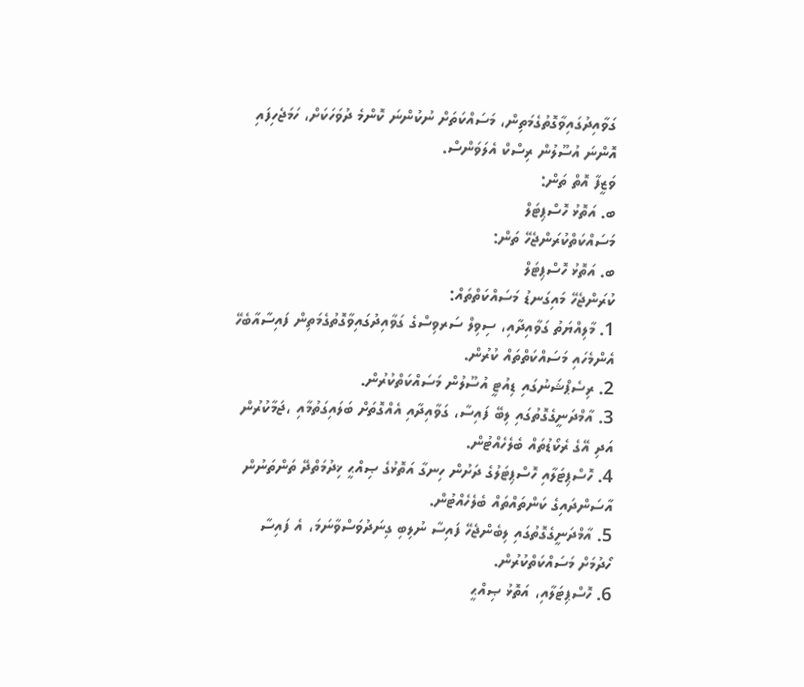ގަވާއިދުގައިވާގޮތުގެމަތިން، މަސައްކަތަށް ނުކުންނަ ކޮންމެ ދުވަހަކަށް، ހަމަޖެހިފައި އޮންނަ އުސޫލުން ރިސްކް އެލަވަންސް.
ވަޒީފާ އޮތް ތަން:
ބ. އަތޮޅު ހޮސްޕިޓަލް
މަސައްކަތްކުރަންޖެހޭ ތަން:
ބ. އަތޮޅު ހޮސްޕިޓަލް
ކުރަންޖެހޭ މައިގަނޑު މަސައްކަތްތައް:
1. މާލިއްޔަތު ގަވާއިދާއި، ސިވިލް ސަރވިސްގެ ގަވާއިދުގައިވާގޮތުގެމަތިން ފައިސާއާބެހޭ އެންމެހައި މަސައްކަތްތައް ކުރުން.
2. ރިސެޕްޝަނުގައި ޑިއުޓީ އުސޫލުން މަސައްކަތްކުރުން.
3. އާމްދަނީގެގޮތުގައި ލިބޭ ފައިސާ، ގަވާއިދާއި އެއްގޮތަށް ބަލައިގަތުމާއި ،ޖަމާކުރުން އަދި އޭގެ ރެކޯޑުތައް ބެލެހެއްޓުން.
4. ހޮސްޕިޓަލާއި ހޮސްޕިޓަލުގެ ދަށުން ހިނގާ އަތޮޅުގެ ޞިއްޙީ ޚިދުމަތްދޭ ތަންތަނުން އާސަންދައިގެ ކަންތައްތައް ބެލެހެއްޓުން.
5. އާމްދަނީގެގޮތުގައި ލިބެންޖެހޭ ފައިސާ ނުލިބި ގިނަދުވަސްވާނަމަ، އެ ފައިސާ ހޯދުމަށް މަސައްކަތްކުރުން.
6. ހޮސްޕިޓަލާއި، އަތޮޅު ޞިއްޙީ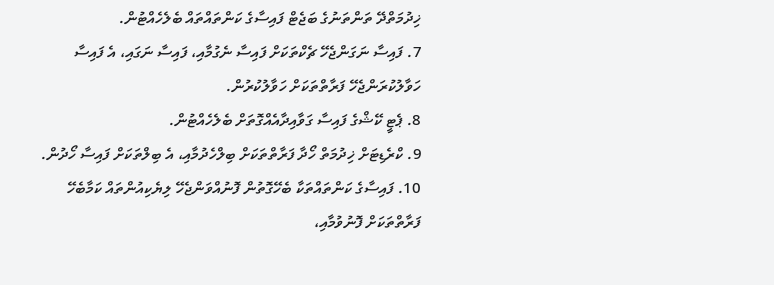ޚިދުމަތްދޭ ތަންތަނުގެ ބަޖެޓް ފައިސާގެ ކަންތައްތައް ބެލެހެއްޓުން.
7. ފައިސާ ނަގަންޖެހޭ ޗެކްތަކަށް ފައިސާ ނެގުމާއި، ފައިސާ ނަގައި، އެ ފައިސާ ހަވާލުކުރަންޖެހޭ ފަރާތްތަކަށް ހަވާލުކުރުން.
8. ޕެޓީ ކޭޝްގެ ފައިސާ ގަވާއިދާއެއްގޮތަށް ބެލެހެއްޓުން.
9. ކްރެޑިޓަށް ޚިދުމަތް ހޯދާ ފަރާތްތަކަށް ބިލްހެދުމާއި، އެ ބިލްތަކަށް ފައިސާ ހޯދުން.
10. ފައިސާގެ ކަންތައްތަކާ ބެހޭގޮތުން ފޮނުއްވަންޖެހޭ ލިޔެކިއުންތައް ކަމާބެހޭ ފަރާތްތަކަށް ފޮނުވުމާއި،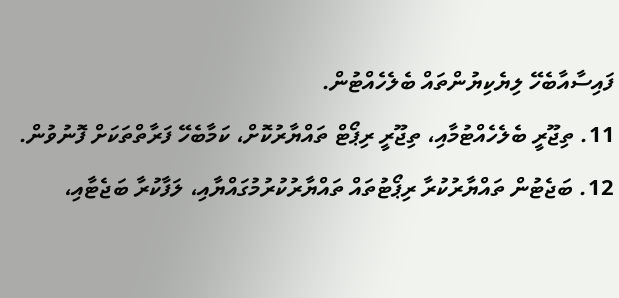ފައިސާއާބެހޭ ލިޔެކިޔުންތައް ބެލެހެއްޓުން.
11. ތިޖޫރީ ބެލެހެއްޓުމާއި، ތިޖޫރީ ރިޕޯޓް ތައްޔާރުކޮށް، ކަމާބެހޭ ފަރާތްތަކަށް ފޮނުވުން.
12. ބަޖެޓުން ތައްޔާރުކުރާ ރިޕޯޓުތައް ތައްޔާރުކުރުމުގައްޔާއި، ލަފާކުރާ ބަޖެޓާއި،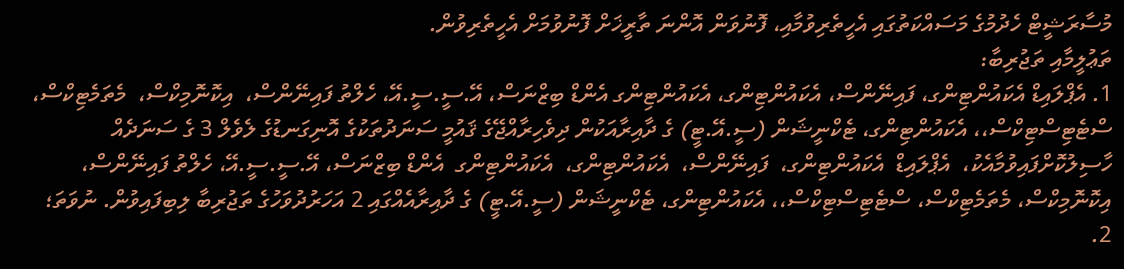މުސާރަޝީޓް ހެދުމުގެ މަސައްކަތުގައި އެހީތެރިވުމާއި، ފޮނުވަން އޮންނަ ތާރީޚަށް ފޮނުވުމަށް އެހީތެރިވުން.
ތަޢުލީމާއި ތަޖުރިބާ:
1. އެޕްލައިޑް އެކައުންޓިންގ، ފައިނޭންސް، އެކައުންޓިންގ، އެކައުންޓިންގ އެންޑް ބިޒްނަސް، އޭ.ސީ.ސީ.އޭ، ހެލްތު ފައިނޭންސް،  އިކޮނޮމިކްސް،  މެތަމެޓިކްސް، ސްޓެޓިސްޓިކްސް،، އެކައުންޓިންގ، ޓެކްނީޝަން (ސީ.އޭ.ޓީ) ގެ ދާއިރާއަކުން ދިވެހިރާއްޖޭގެ ޤައުމީ ސަނަދުތަކުގެ އޮނިގަނޑުގެ ލެވެލް 3 ގެ ސަނަދެއް ހާސިލުކޮށްފައިވުމާއެކު،  އެޕްލައިޑް  އެކައުންޓިންގ،  ފައިނޭންސް،  އެކައުންޓިންގ،  އެކައުންޓިންގ  އެންޑް ބިޒްނަސް، އޭ.ސީ.ސީ.އޭ، ހެލްތު ފައިނޭންސް، އިކޮނޮމިކްސް، މެތަމެޓިކްސް، ސްޓެޓިސްޓިކްސް،، އެކައުންޓިންގ، ޓެކްނީޝަން (ސީ.އޭ.ޓީ) ގެ ދާއިރާއެއްގައި 2 އަހަރުދުވަހުގެ ތަޖުރިބާ ލިބިފައިވުން. ނުވަތަ؛
2.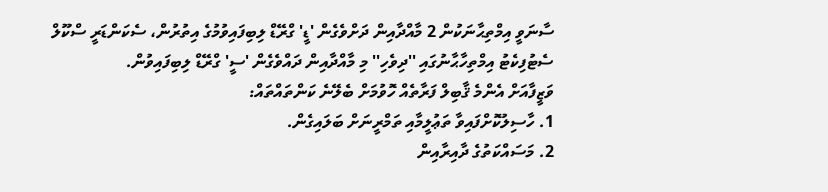ސާނަވީ އިމްތިޙާނަކުން 2 މާއްދާއިން ދަށްވެގެން 'ޑީ' ގްރޭޑް ލިބިފައިވުމުގެ އިތުރުން، ސެކަންޑަރީ ސްކޫލް ސެޓުފިކެޓު އިމްތިހާޙާނުގައި ''ދިވެހި'' މި މާއްދާއިން ދައްވެގެން 'ސީ' ގްރޭޑް ލިބިފައިވުން.
ވަޒީފާއަށް އެންމެ ޤާބިލް ފަރާތެއް ހޮވުމަށް ބެލޭނެ ކަންތައްތައް:
1. ހާސިލުކޮށްފައިވާ ތަޢުލީމާއި ތަމްރީނަށް ބަލައިގެން.
2. މަސައްކަތުގެ ދާއިރާއިން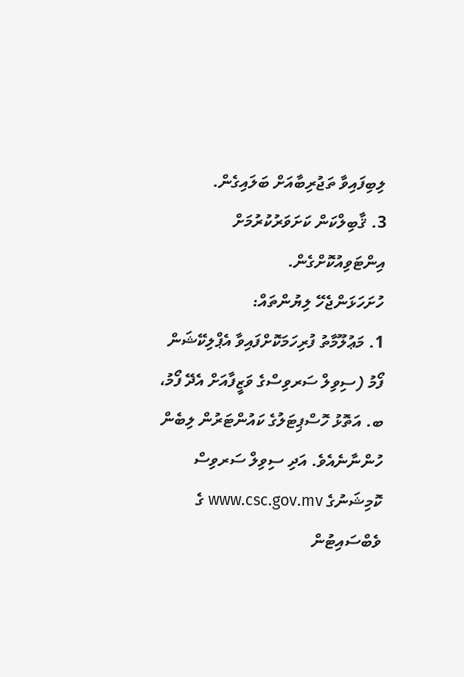ލިބިފައިވާ ތަޖުރިބާއަށް ބަލައިގެން.
3. ޤާބިލްކަން ކަށަވަރުކުރުމަށް އިންޓަވިއުކޮށްގެން.
ހުށަހަޅަންޖެހޭ ލިޔުންތައް:
1. މަޢުލޫމާތު ފުރިހަމަކޮށްފައިވާ އެޕްލިކޭޝަން ފޯމު (ސިވިލް ސަރވިސްގެ ވަޒީފާއަށް އެދޭ ފޯމު، ބ. އަތޮޅު ހޮސްޕިޓަލުގެ ކައުންޓަރުން ލިބެން ހުންނާނެއެވެ. އަދި ސިވިލް ސަރވިސް ކޮމިޝަނުގެ www.csc.gov.mv ގެ ވެބްސައިޓުން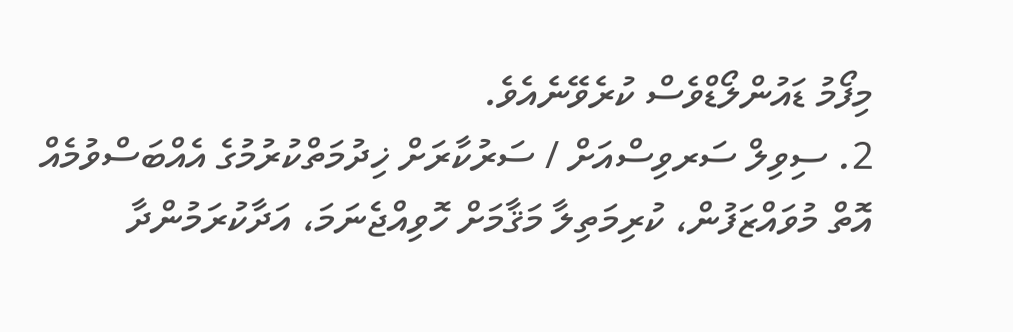މިފޯމު ޑައުންލޯޑްވެސް ކުރެވޭނެއެވެ.
2. ސިވިލް ސަރވިސްއަށް / ސަރުކާރަށް ޚިދުމަތްކުރުމުގެ އެއްބަސްވުމެއް އޮތް މުވައްޒަފުން، ކުރިމަތިލާ މަޤާމަށް ހޮވިއްޖެނަމަ، އަދާކުރަމުންދާ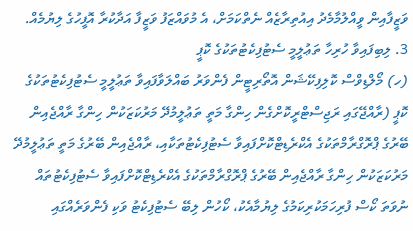ވަޒީފާއިން ވީއްލުމާމެދު އިއުތިރާޒެއް ނެތްކަމަށް، އެ މުވައްޒަފު ވަޒީފާ އަދާކުރާ އޮފީހުގެ ލިޔުމެއް.
3. ލިބިފައިވާ ހުރިހާ ތަޢުލީމީ ސެޓުފިކެޓުތަކުގެ ކޮޕީ
(ހ) މޯލްޑިވްސް ކޮލިފިކޭޝަން އޮތޯރިޓީން ފެންވަރު ބައްލަވާފައިވާ ތަޢުލީމީ ސެޓުފިކެޓުތަކުގެ ކޮޕީ (ރާއްޖޭގައި ރަޖިސްޓްރީކޮށްގެން ހިންގާ މަތީ ތަޢުލީމުދޭ މަރުކަޒަކުން ހިންގާ ރާއްޖެއިން ބޭރުގެ ޕްރޮގްރާމްތަކުގެ އެކްރެޑިޓްކޮށްފައިވާ ސެޓުފިކެޓުތަކާއި، ރާއްޖެއިން ބޭރުގެ މަތީ ތަޢުލީމުދޭ މަރުކަޒަކުން ހިންގާ ރާއްޖެއިން ބޭރުގެ ޕްރޮގްރާމްތަކުގެ އެކްރެޑިޓްކޮށްފައިވާ ސެޓުފިކެޓުތައް ނުވަތަ ކޯސް ފުރިހަމަކުރިކަމުގެ ލިޔުމާއެކު، ކޯހުން ލިބޭ ސެޓުފިކެޓު ވަކި ފެންވަރެއްގައި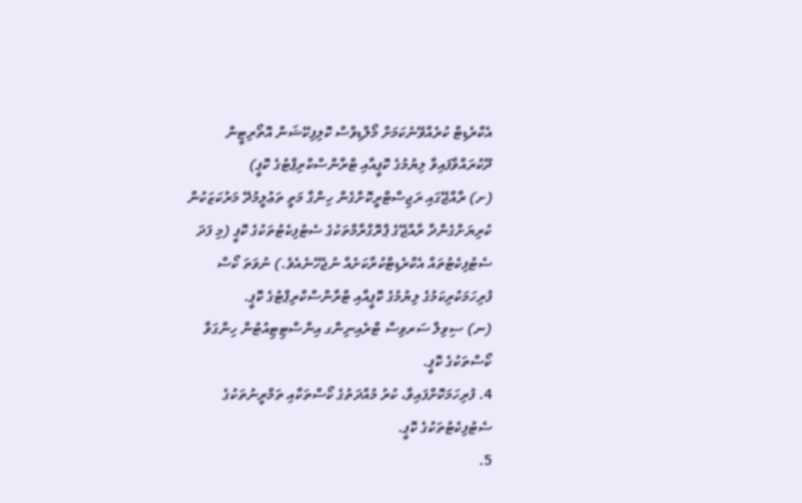އެކްރެޑިޓް ކުރެއްވޭނެކަމަށް މޯލްޑިވްސް ކޮލިފިކޭޝަން އޮތޯރިޓީން ދޫކުރައްވާފައިވާ ލިޔުމުގެ ކޮޕީއާއި ޓްރާންސްކްރިޕްޓުގެ ކޮޕީ)
(ށ) ރާއްޖޭގައި ރަޖިސްޓްރީކޮށްގެން ހިންގާ މަތީ ތަޢުލީމުދޭ މަރުކަޒަކުން ކުރިޔަށްގެންދާ ރާއްޖޭގެ ޕްރޮގްރާމްތަކުގެ ސެޓުފިކެޓުތަކުގެ ކޮޕީ (މި ފަދަ ސެޓުފިކެޓުތައް އެކްރެޑިޓްކުރާކަށެއް ނުޖެހޭނެއެވެ.) ނުވަތަ ކޯސް ފުރިހަމަކުރިކަމުގެ ލިޔުމުގެ ކޮޕީއާއި ޓްރާންސްކްރިޕްޓުގެ ކޮޕީ.
(ނ) ސިވިލް ސަރވިސް ޓްރެއިނިންގ އިންސްޓިޓިއުޓުން ހިންގަވާ ކޯސްތަކުގެ ކޮޕީ.
4. ފުރިހަމަކޮށްފައިވާ، ކުރު މުއްދަތުގެ ކޯސްތަކާއި ތަމްރީނުތަކުގެ ސެޓުފިކެޓުތަކުގެ ކޮޕީ.
5.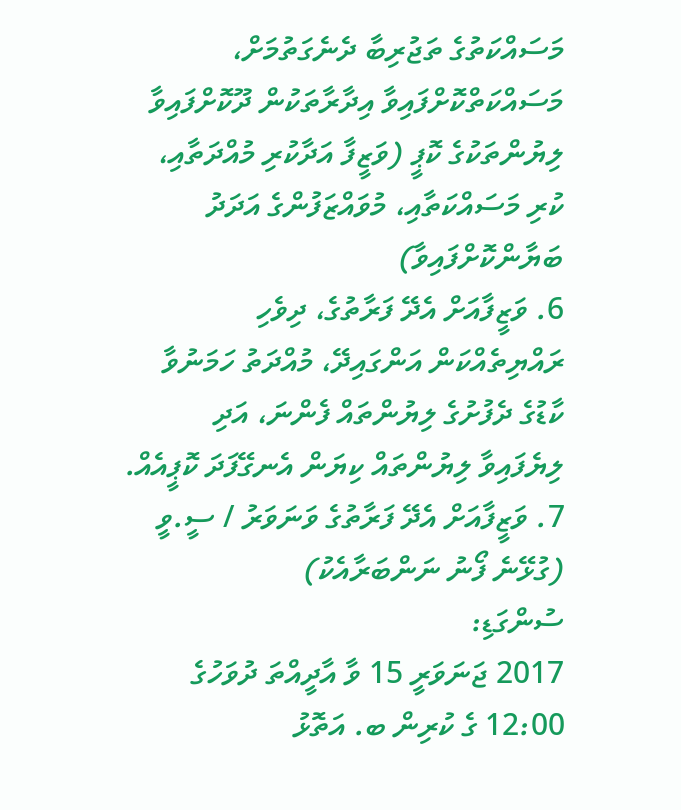މަސައްކަތުގެ ތަޖުރިބާ ދެނެގަތުމަށް، މަސައްކަތްކޮށްފައިވާ އިދާރާތަކުން ދޫކޮށްފައިވާ ލިޔުންތަކުގެ ކޮޕީ (ވަޒީފާ އަދާކުރި މުއްދަތާއި، ކުރި މަސައްކަތާއި، މުވައްޒަފުންގެ އަދަދު ބަޔާންކޮށްފައިވާ)
6. ވަޒީފާއަށް އެދޭ ފަރާތުގެ، ދިވެހި ރައްޔިތެއްކަން އަންގައިދޭ، މުއްދަތު ހަމަނުވާ ކާޑުގެ ދެފުށުގެ ލިޔުންތައް ފެންނަ، އަދި ލިޔެފައިވާ ލިޔުންތައް ކިޔަން އެނގޭފަދަ ކޮޕީއެއް.
7. ވަޒީފާއަށް އެދޭ ފަރާތުގެ ވަނަވަރު / ސީ.ވީ (ގުޅޭނެ ފޯނު ނަންބަރާއެކު)
ސުންގަޑި:
2017 ޖަނަވަރީ 15 ވާ އާދީއްތަ ދުވަހުގެ 12:00 ގެ ކުރިން ބ. އަތޮޅު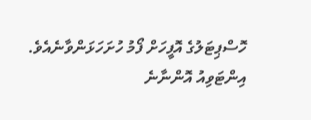ހޮސްޕިޓަލުގެ އޮފީހަށް ފޯމު ހުށަހަޅަންވާނެއެވެ.
އިންޓަވިއު އޮންނާނެ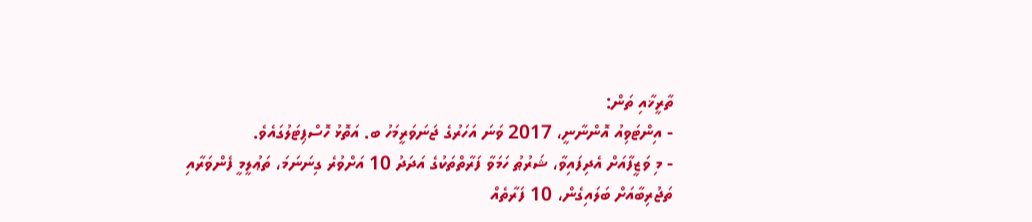ތާރީޚާއި ތަން:
- އިންޓަވިއު އޮންނާނީ، 2017 ވަނަ އަހަރުގެ ޖަނަވަރީމަހު ބ. އަތޮޅު ހޮސްޕިޓަލުގައެވެ.
- މި ވަޒީފާއަށް އެދިފައިވާ، ޝަރުޠު ހަމަވާ ފަރާތްތަކުގެ އަދަދު 10 އަށްވުރެ ގިނަނަމަ، ތަޢުލީމީ ފެންވަރާއި ތަޖުރިބާއަށް ބަލައިގެން، 10 ފަރާތެއް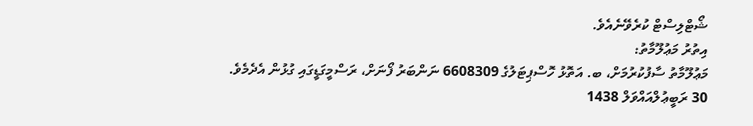ޝޯޓްލިސްޓް ކުރެވޭނެއެވެ.
އިތުރު މަޢުލޫމާތު:
މަޢުލޫމާތު ސާފުކުރުމަށް، ބ. އަތޮޅު ހޮސްޕިޓަލުގެ 6608309 ނަންބަރު ފޯނަށް، ރަސްމީގަޑީގައި ގުޅުން އެދެމެވެ.
30 ރަބީޢުލްއައްވަލް 1438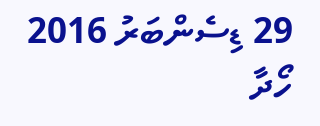29 ޑިސެންބަރު 2016
ހޯދާ